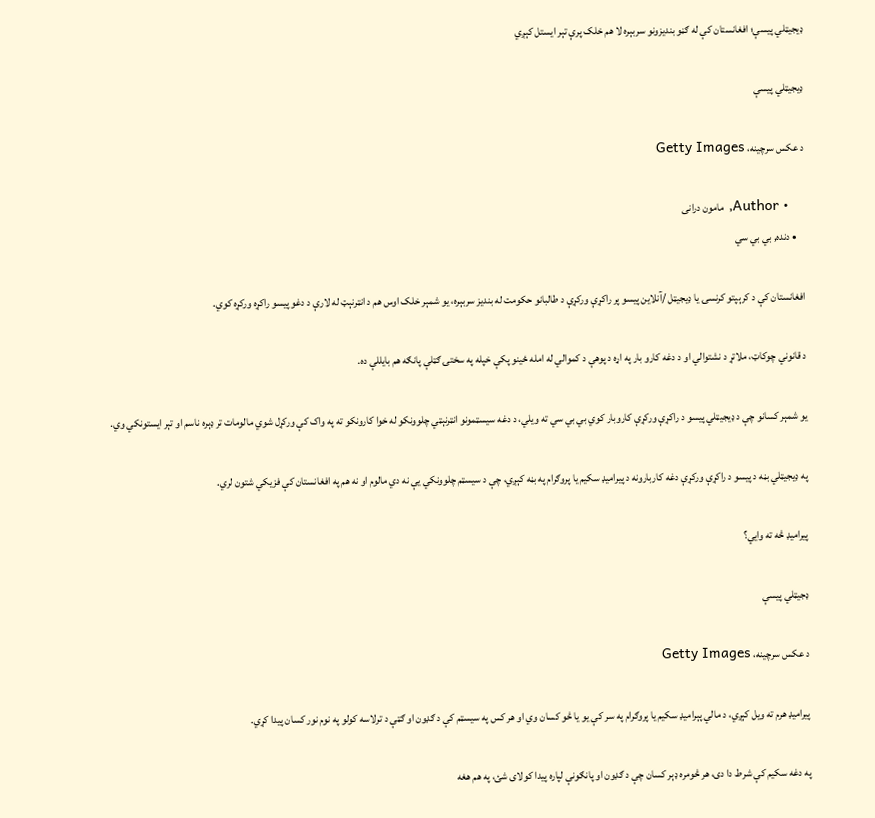ډیجیټلي پیسې؛ افغانستان کې له ګڼو بندیزونو سربېره لا هم خلک پرې تېر ایستل کېږي

ډیجیټلي پیسې

د عکس سرچینه، Getty Images

    • Author, مامون درانی
    • دنده, بي بي سي

افغانستان کې د کرېپتو کرنسۍ یا ډیجیټل /آنلاین پیسو پر راکړې ورکړې د طالبانو حکومت له بندیز سربېره، یو شمېر خلک اوس هم د انټرنېټ له لارې د دغو پیسو راکړه ورکړه کوي.

د قانوني چوکاټ، ملاتړ د نشتوالي او د دغه کارو بار په اړه د پوهې د کموالي له امله ځینو پکې خپله په سختۍ ګټلې پانګه هم بایللې ده.

یو شمېر کسانو چې د ډیجیټلي پیسو د راکړې ورکړې کاروبار کوي بي بي سي ته ویلي، د دغه سیسټمونو انټرنېټي چلوونکو له خوا کارونکو ته په واک کې ورکړل شوي مالومات تر ډېره ناسم او تېر ایستونکي وي.

په ډیجیټلي بڼه د پیسو د راکړې ورکړې دغه کاربارونه د پیرامیډ سکیم یا پروګرام په بڼه کېږي، چې د سیسټم چلوونکي یې نه دي مالوم او نه هم په افغانستان کې فزیکي شتون لري.

پیرامیډ څه ته وايي؟

ډجیټلي پیسې

د عکس سرچینه، Getty Images

پیرامیډ هرم ته ویل کېږي، د مالي پېرامیډ سکیم یا پروګرام په سر کې یو یا څو کسان وي او هر کس په سیسټم کې د ګډون او ګټې د ترلاسه کولو په نوم نور کسان پیدا کړي.

په دغه سکیم کې شرط دا دی، هر څومره ډېر کسان چې د ګډون او پانګونې لپاره پیدا کولای شئ، په هم هغه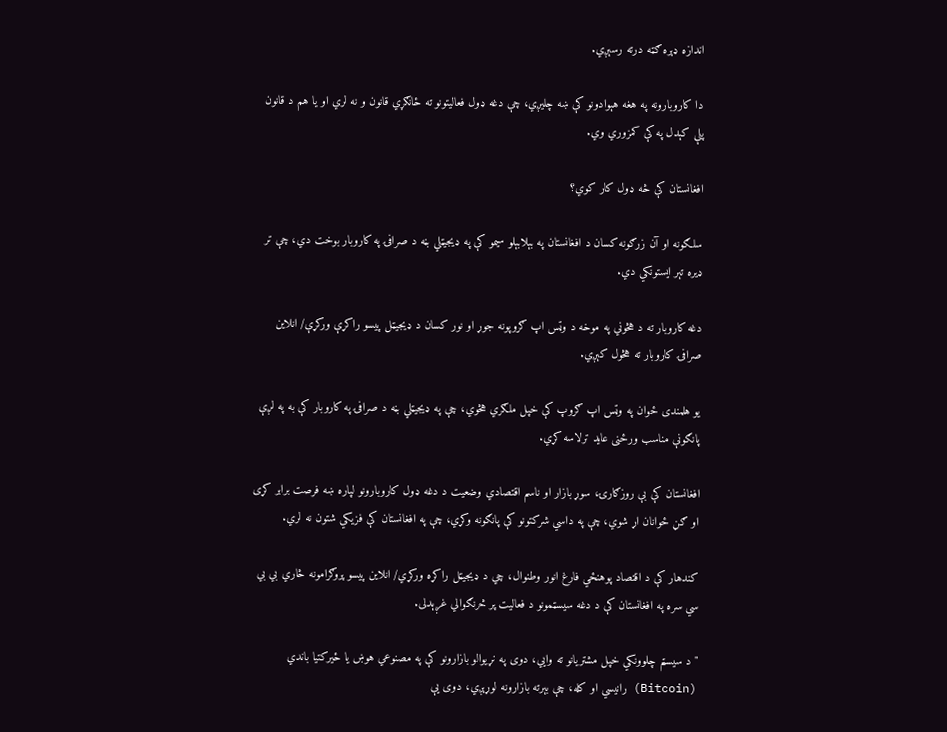اندازه ډېره ګټه درته رسېږي.

دا کاروبارونه په هغه هېوادونو کې ښه چلیږي، چې دغه ډول فعالیتونو ته ځانګړي قانون و نه لري او یا هم د قانون پلې کېدل په کې کمزوري وي.

افغانستان کې څه ډول کار کوي؟

سلګونه او آن زرګونه کسان د افغانستان په بېلابېلو سیمو کې په ډیجیټلي بڼه د صرافۍ په کاروبار بوخت دي، چې تر ډیره تېر ایستونکي دي.

دغه کاروبار ته د هڅوني په موخه د وټس اپ ګروپونه جوړ او نور کسان د ډیجیټل پیسو راکړې ورکړې/ انلاین صرافۍ کاروبار ته هڅول کېږي.

یو هلمندی ځوان په وټس اپ ګروپ کې خپل ملګري هڅوي، چې په ډیجیټلي بڼه د صرافۍ په کاروبار کې به په لږې پانګونې مناسب ورځنی عاید ترلاسه کړي.

افغانستان کې بې روزګارۍ، سوړ بازار او ناسم اقتصادي وضعیت د دغه ډول کاروبارونو لپاره ښه فرصت برابر کړی او ګڼ ځوانان اړ شوي، چې په داسي شرکتونو کې پانګونه وکړي، چې په افغانستان کې فزیکي شتون نه لري.

کندهار کې د اقتصاد پوهنځي فارغ انور وطنوال، چي د ډیجیټل راکړه ورکړي/ انلاین پیسو پروګرامونه څاري بي بي سي سره په افغانستان کې د دغه سیسټمونو د فعالیت پر څرنګوالي غږېدلی.

"د سیسټم چلوونکي خپل مشتریانو ته وايي، دوی په نړیوالو بازارونو کې په مصنوعي هوښ یا ځیرکتیا باندي (Bitcoin) رانیسي او کله، چې بېرته بازارونه لوړېږي، دوی یې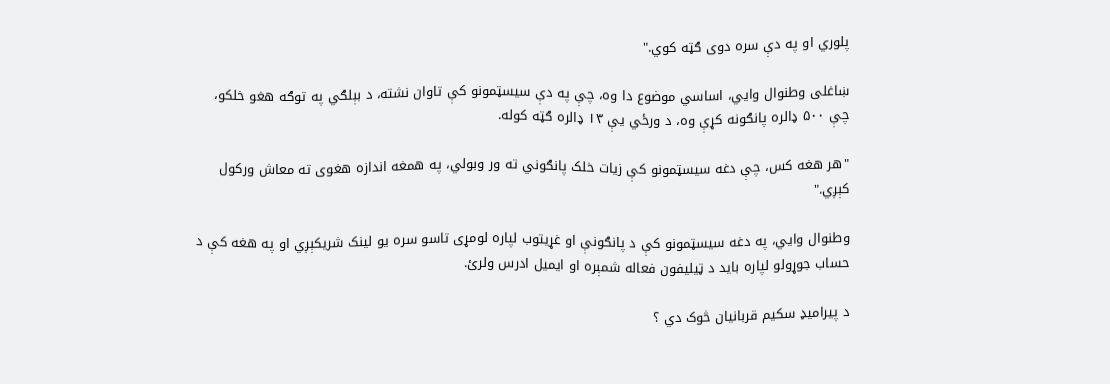پلوري او په دې سره دوی ګټه کوي."

ښاغلی وطنوال وايي، اساسي موضوع دا وه، چې په دې سیسټمونو کې تاوان نشته، د بېلګي په توګه هغو خلکو، چې ۵۰۰ ډالره پانګونه کړې وه، د ورځي یې ۱۳ ډالره ګټه کوله.

"هر هغه کس، چې دغه سیسټمونو کې زیات خلک پانګوني ته ور وبولي، په همغه اندازه هغوی ته معاش ورکول کېږي."

وطنوال وايي، په دغه سیسټمونو کې د پانګونې او غړیتوب لپاره لومړی تاسو سره یو لینک شریکېږي او په هغه کې د حساب جوړولو لپاره باید د ټیلیفون فعاله شمېره او ایمیل ادرس ولرئ.

د پیرامیډ سکیم قربانیان څوک دي ؟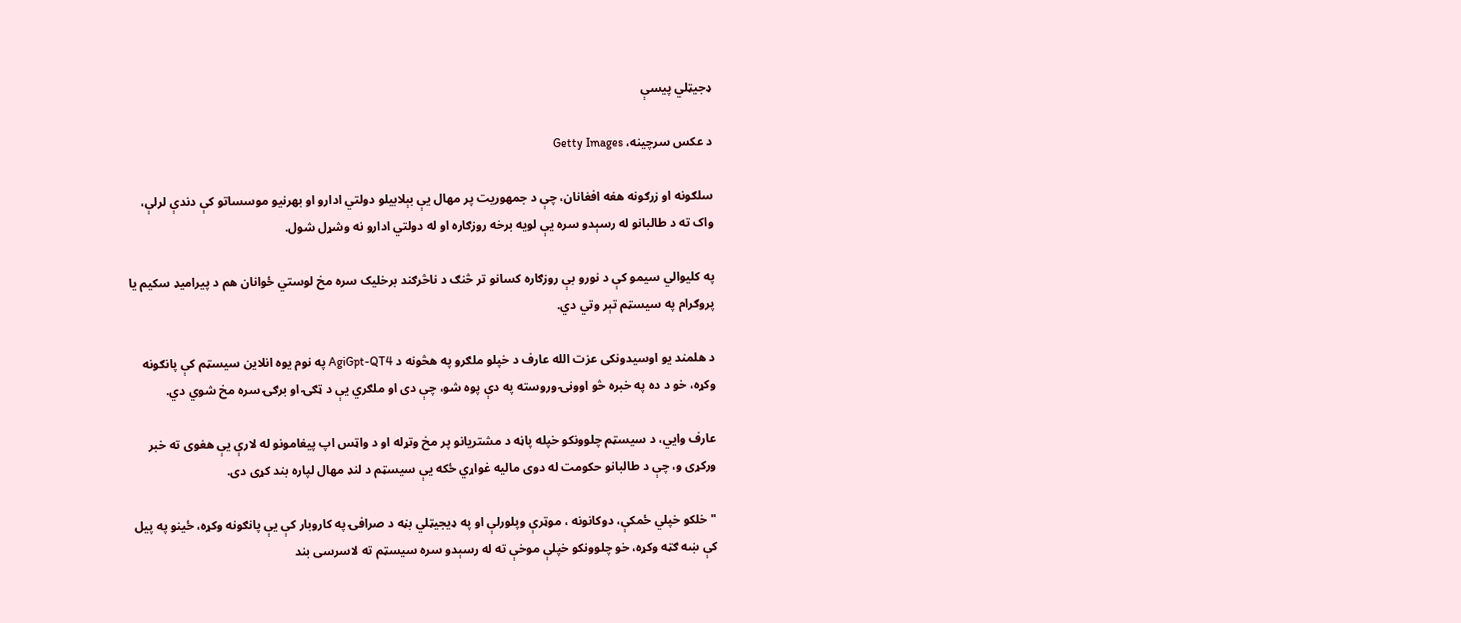ډجیټلي پیسې

د عکس سرچینه، Getty Images

سلګونه او زرګونه هغه افغانان، چې د جمهوریت پر مهال یې بېلابیلو دولتي ادارو او بهرنیو موسساتو کې دندې لرلې، واک ته د طالبانو له رسېدو سره یې لویه برخه روزګاره او له دولتي ادارو نه وشړل شول.

په کلیوالي سیمو کې د نورو بې روزګاره کسانو تر څنګ د ناڅرګند برخلیک سره مخ لوستي ځوانان هم د پیرامیډ سکیم یا پروګرام په سیسټم تېر وتي دي.

د هلمند یو اوسیدونکی عزت الله عارف د خپلو ملګرو په هڅونه د AgiGpt-QT4 په نوم یوه انلاین سیسټم کې پانګونه وکړه، خو د ده په خبره څو اوونۍ وروسته په دې پوه شو، چې دی او ملګري یې د ټګۍ او برګۍ سره مخ شوي دي.

عارف وايي، د سیسټم چلوونکو خپله پاڼه د مشتریانو پر مخ وتړله او د واټس اپ پیغامونو له لارې یې هغوی ته خبر ورکړی و، چې د طالبانو حکومت له دوی مالیه غواړي ځکه یې سیسټم د لنډ مهال لپاره بند کړی دی.

" خلکو خپلي ځمکې، دوکانونه ، موټرې وپلورلې او په ډیجیټلي بڼه د صرافۍ په کاروبار کې یې پانګونه وکړه، ځینو په پیل کې ښه ګټه وکړه، خو چلوونکو خپلې موخې ته له رسېدو سره سیسټم ته لاسرسی بند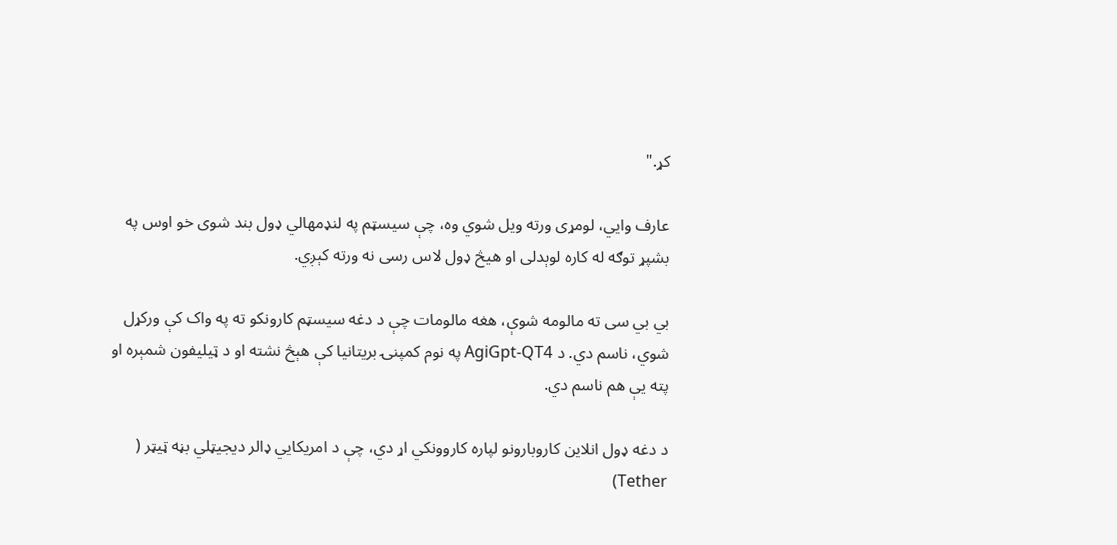کړ."

عارف وايي، لومړی ورته ویل شوي وه، چې سیسټم په لنډمهالي ډول بند شوی خو اوس په بشپړ توګه له کاره لوېدلی او هیڅ ډول لاس رسی نه ورته کېږي.

بي بي سی ته مالومه شوې، هغه مالومات چې د دغه سیسټم کارونکو ته په واک کې ورکړل شوي، ناسم دي. د AgiGpt-QT4 په نوم کمپنۍ بریتانیا کې هېڅ نشته او د ټیلیفون شمېره او پته یې هم ناسم دي.

د دغه ډول انلاین کاروبارونو لپاره کاروونکي اړ دي، چې د امریکايي ډالر دیجیټلي بڼه ټیټر ( Tether)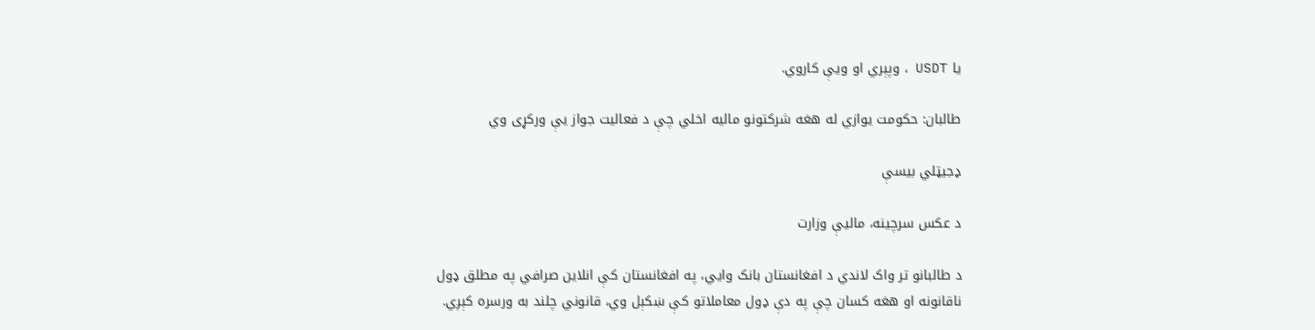یا USDT ، وپېري او ويې کاروي.

طالبان: حکومت یوازي له هغه شرکتونو مالیه اخلي چې د فعالیت جواز یې ورکړی وي

ډجیټلي بیسې

د عکس سرچینه، مالیې وزارت

د طالبانو تر واک لاندي د افغانستان بانک وايي، په افغانستان کې انلاین صرافي په مطلق ډول ناقانونه او هغه کسان چې په دې ډول معاملاتو کې ښکېل وي، قانوني چلند به ورسره کېږي.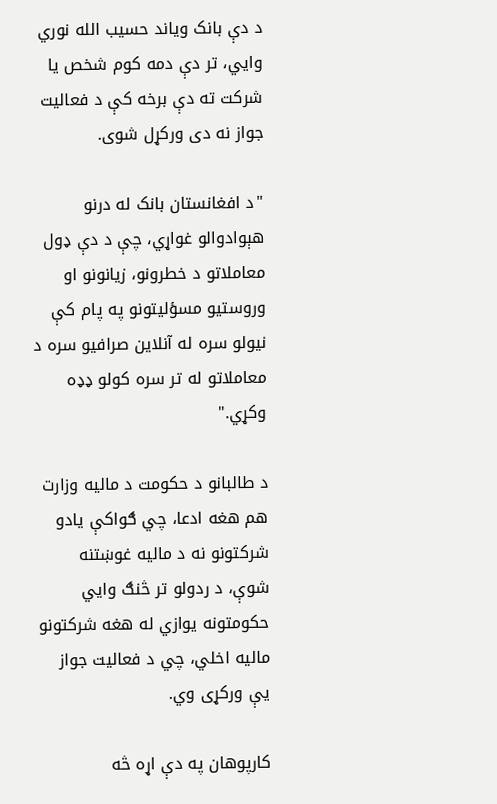د دې بانک ویاند حسیب الله نوري وايي، تر دې دمه کوم شخص یا شرکت ته دې برخه کې د فعالیت جواز نه دی ورکړل شوی.

"د افغانستان بانک له درنو هېوادوالو غواړي، چې د دې ډول معاملاتو د خطرونو، زیانونو او وروستیو مسؤلیتونو په پام کې نیولو سره له آنلاین صرافیو سره د معاملاتو له تر سره کولو ډډه وکړي."

د طالبانو د حکومت د مالیه وزارت هم هغه ادعا، چي ګواکې یادو شرکتونو نه د مالیه غوښتنه شوې، د ردولو تر څنګ وايي حکومتونه یوازي له هغه شرکتونو مالیه اخلي، چي د فعالیت جواز یې ورکړی وي.

کارپوهان په دې اړه څه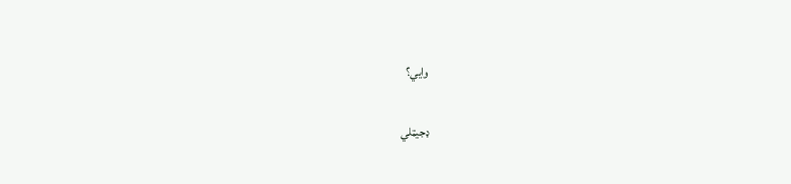وايي؟

ډجیټلي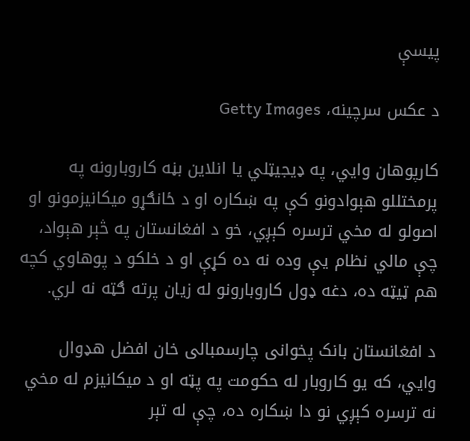پیسې

د عکس سرچینه، Getty Images

کارپوهان وايي، په ډیجیټلي یا انلاین بڼه کاروبارونه په پرمختللو هېوادونو کې په ښکاره او د ځانګړو میکانیزمونو او اصولو له مخي ترسره کېږي، خو د افغانستان په څېر هېواد، چې مالي نظام یې وده نه ده کړې او د خلکو د پوهاوي کچه هم ټیټه ده، دغه ډول کاروبارونو له زیان پرته ګټه نه لري.

د افغانستان بانک پخوانی چارسمبالی خان افضل هډوال وايي، که یو کاروبار له حکومت په پټه او د میکانیزم له مخي نه ترسره کېږي نو دا ښکاره ده، چې له تېر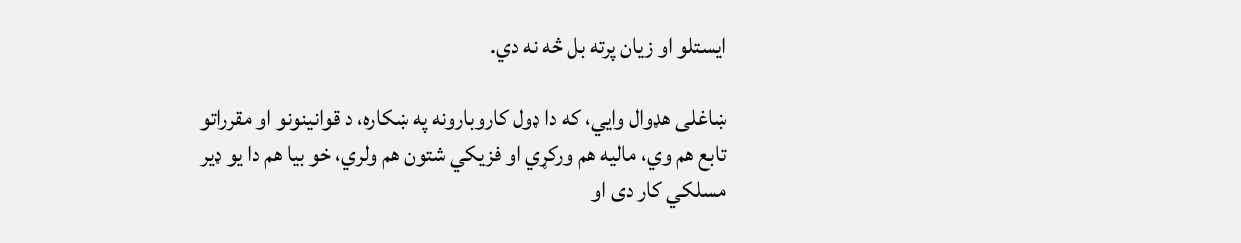ایستلو او زیان پرته بل څه نه دي.

ښاغلی هډوال وايي، که دا ډول کاروبارونه په ښکاره، د قوانینونو او مقرراتو تابع هم وي، مالیه هم ورکړي او فزیکي شتون هم ولري، خو بیا هم دا یو ډیر مسلکي کار دی او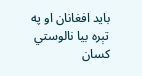باید افغانان او په تېره بیا نالوستي کسان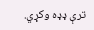ترې ډډه وکړي.